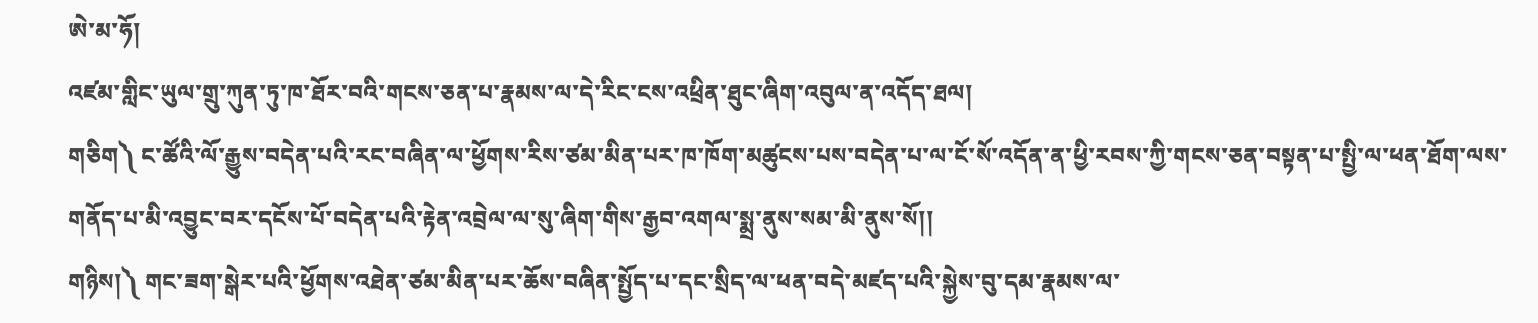ཨེ་མ་ཧོ།
འཛམ་གླིང་ཡུལ་གྲུ་ཀུན་ཏུ་ཁ་ཐོར་བའི་གངས་ཅན་པ་རྣམས་ལ་དེ་རིང་ངས་འཕྲིན་ཐུང་ཞིག་འབུལ་ན་འདོད་ཐལ།
གཅིག༽ ང་ཚོའི་ལོ་རྒྱུས་བདེན་པའི་རང་བཞིན་ལ་ཕྱོགས་རིས་ཙམ་མིན་པར་ཁ་ཁོག་མཚུངས་པས་བདེན་པ་ལ་ངོ་སོ་འདོན་ན་ཕྱི་རབས་ཀྱི་གངས་ཅན་བསྟན་པ་སྤྱི་ལ་ཕན་ཐོག་ལས་གནོད་པ་མི་འབྱུང་བར་དངོས་པོ་བདེན་པའི་རྟེན་འབྲེལ་ལ་སུ་ཞིག་གིས་རྒྱབ་འགལ་སྨྲ་ནུས་སམ་མི་ནུས་སོ།།
གཉིས།༽ གང་ཟག་སྒེར་པའི་ཕྱོགས་འཐེན་ཙམ་མིན་པར་ཆོས་བཞིན་སྤྱོད་པ་དང་སྲིད་ལ་ཕན་བདེ་མཛད་པའི་སྐྱེས་བུ་དམ་རྣམས་ལ་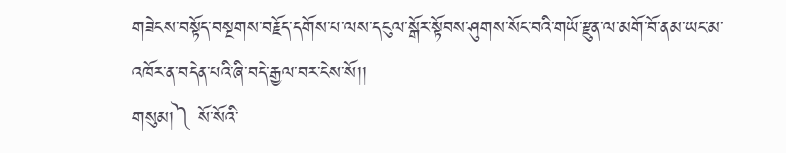གཟེངས་བསྟོད་བསྔགས་བརྗོད་དགོས་པ་ལས་དངུལ་སྒོར་སྟོབས་ཤུགས་སོང་བའི་གཡོ་རྫུན་ལ་མགོ་བོ་ནམ་ཡང་མ་འཁོར་ན་བདེན་པའི་ཞི་བདེ་རྒྱལ་བར་ངེས་སོ།།
གསུམ།༽ སོ་སོའི་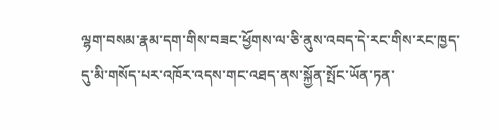ལྷག་བསམ་རྣམ་དག་གིས་བཟང་ཕྱོགས་ལ་ཅི་ནུས་འབད་དེ་རང་གིས་རང་ཁྱད་དུ་མི་གསོད་པར་འཁོར་འདས་གང་འཐད་ནས་སྐྱོན་སྤོང་ཡོན་ཏན་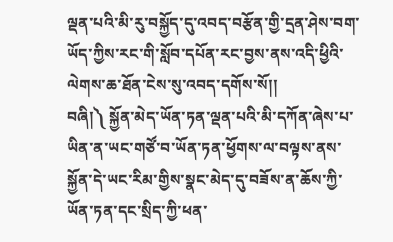ལྡན་པའི་མི་རུ་བསྐྱོད་དུ་འབད་བརྩོན་གྱི་དྲན་ཤེས་བག་ཡོད་ཀྱིས་རང་གི་སློབ་དཔོན་རང་བྱས་ནས་འདི་ཕྱིའི་ལེགས་ཆ་ཐོན་ངེས་སུ་འབད་དགོས་སོ།།
བཞི།༽ སྐྱོན་མེད་ཡོན་ཏན་ལྡན་པའི་མི་དཀོན་ཞེས་པ་ཡིན་ན་ཡང་གཙོ་བ་ཡོན་ཏན་ཕྱོགས་ལ་བལྟས་ནས་སྐྱོན་དེ་ཡང་རིམ་གྱིས་སྣང་མེད་དུ་བཟོས་ན་ཆོས་ཀྱི་ཡོན་ཏན་དང་སྲིད་ཀྱི་ཕན་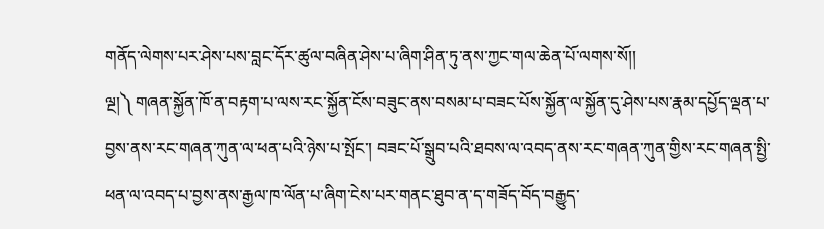གནོད་ལེགས་པར་ཤེས་པས་བླང་དོར་ཚུལ་བཞིན་ཤེས་པ་ཞིག་ཤིན་ཏུ་ནས་ཀྱང་གལ་ཆེན་པོ་ལགས་སོ།།
ལྔ།༽ གཞན་སྐྱོན་ཁོ་ན་བརྟག་པ་ལས་རང་སྐྱོན་ངོས་བཟུང་ནས་བསམ་པ་བཟང་པོས་སྐྱོན་ལ་སྐྱོན་དུ་ཤེས་པས་རྣམ་དཔྱོད་ལྡན་པ་བྱས་ནས་རང་གཞན་ཀུན་ལ་ཕན་པའི་ཉེས་པ་སྤོང་། བཟང་པོ་སྒྲུབ་པའི་ཐབས་ལ་འབད་ནས་རང་གཞན་ཀུན་གྱིས་རང་གཞན་སྤྱི་ཕན་ལ་འབད་པ་བྱས་ནས་རྒྱལ་ཁ་ལོན་པ་ཞིག་ངེས་པར་གནང་ཐུབ་ན་ད་གཟོད་བོད་བརྒྱུད་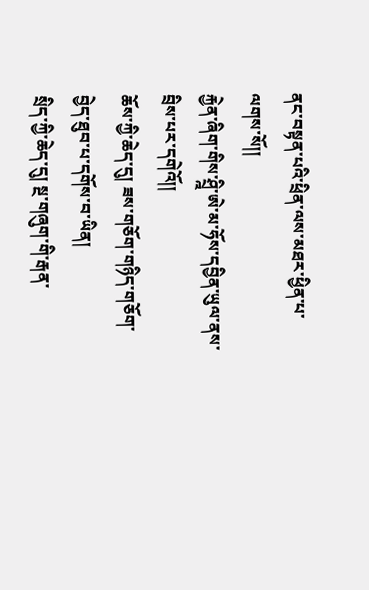ནང་བསྟན་པའི་ཕྲིན་ལས་མཐར་ཕྱིན་པ་ལགས་སོ།།
རྐྱེན་ཞིག་གིས་ཤྲྰི་ཨེ་མ་ཧོས་དབྱིན་ཡུལ་ནས་བྲིས་པར་དགེའོ།།
ཆོས་ཀྱི་ཆེད་དུ། ཟས་གཅོག་གཉིད་གཅོག་བྱེད་ཐུབ་པ་དགོས་བ་ཡིན།
སྲིད་ཀྱི་ཆེད་དུ། སྔ་གཞུག་གི་རྒན་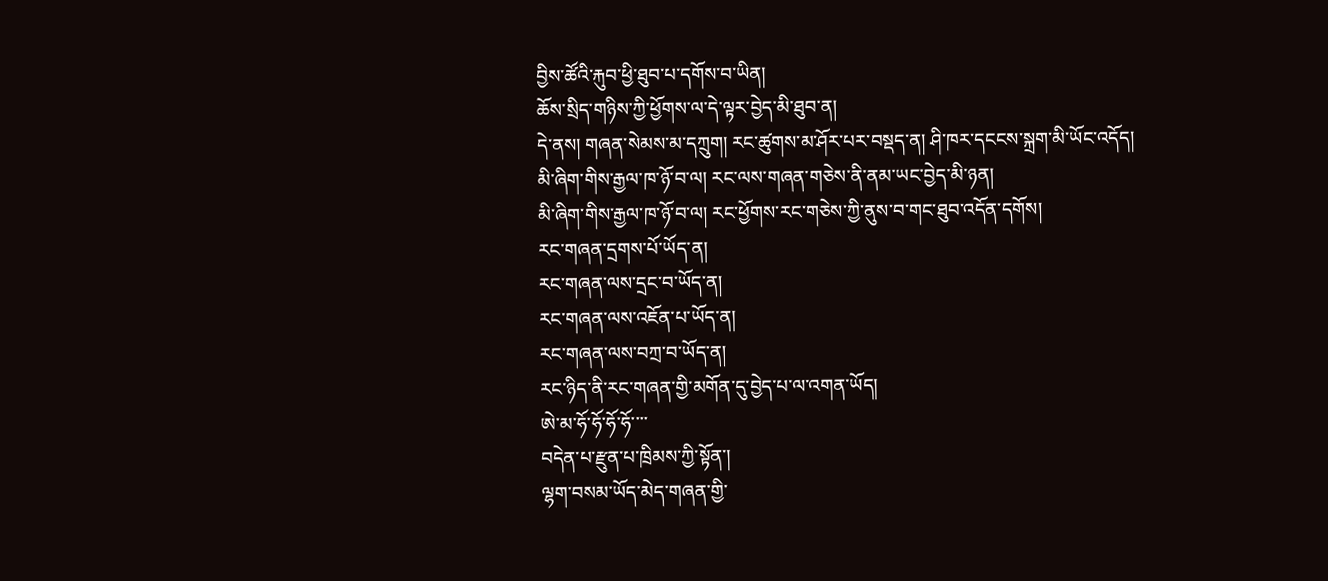བྱིས་ཚོའི་རྐུབ་ཕྱི་ཐུབ་པ་དགོས་བ་ཡིན།
ཆོས་སྲིད་གཉིས་ཀྱི་ཕྱོགས་ལ་དེ་ལྟར་བྱེད་མི་ཐུབ་ན།
དེ་ནས། གཞན་སེམས་མ་དཀྲུག། རང་ཚུགས་མ་ཤོར་པར་བསྡད་ན། ཤི་ཁར་དངངས་སྐྲག་མི་ཡོང་འདོད།
མི་ཞིག་གིས་རྒྱལ་ཁ་ཉོ་བ་ལ། རང་ལས་གཞན་གཅེས་ནི་ནམ་ཡང་བྱེད་མི་ཉན།
མི་ཞིག་གིས་རྒྱལ་ཁ་ཉོ་བ་ལ། རང་ཕྱོགས་རང་གཅེས་ཀྱི་ནུས་བ་གང་ཐུབ་འདོན་དགོས།
རང་གཞན་དྲགས་པོ་ཡོད་ན།
རང་གཞན་ལས་དྲང་བ་ཡོད་ན།
རང་གཞན་ལས་འཇོན་པ་ཡོད་ན།
རང་གཞན་ལས་བཀྲ་བ་ཡོད་ན།
རང་ཉིད་ནི་རང་གཞན་གྱི་མགོན་དུ་བྱེད་པ་ལ་འགན་ཡོད།
ཨེ་མ་ཧོ་ཧོ་ཧོ་ཧོ་་་་
བདེན་པ་རྫུན་པ་ཁྲིམས་ཀྱི་སྟོན་།
ལྷག་བསམ་ཡོད་མེད་གཞན་གྱི་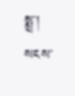སྨྲ་།
སངས་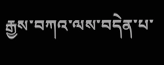རྒྱས་བཀའ་ལས་བདེན་པ་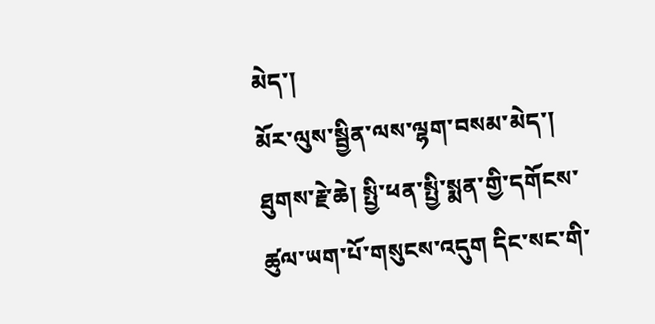མེད་།
མོར་ལུས་སྦྱིན་ལས་ལྷག་བསམ་མེད་།
ཐུགས་རྗེ་ཆེ། སྤྱི་ཕན་སྤྱི་སྨན་གྱི་དགོངས་ཚུལ་ཡག་པོ་གསུངས་འདུག དིང་སང་གི་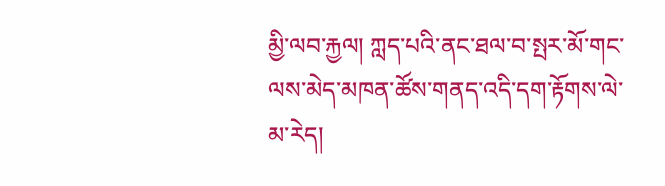མྱི་ལབ་རྐྱལ། ཀླད་པའི་ནང་ཐལ་བ་སྤར་མོ་གང་ལས་མེད་མཁན་ཚོས་གནད་འདི་དག་རྟོགས་ལེ་མ་རེད།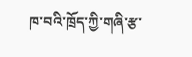ཁ་བའི་ཁྲོད་ཀྱི་གཞི་རྩ་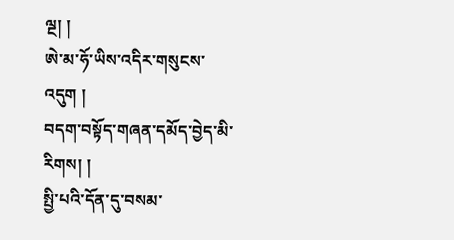ལྔ། །
ཨེ་མ་ཧོ་ཡིས་འདིར་གསུངས་འདུག །
བདག་བསྟོད་གཞན་དམོད་བྱེད་མི་རིགས། །
སྤྱི་པའི་དོན་དུ་བསམ་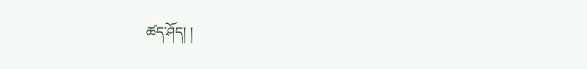ཚད་ཤོད། །